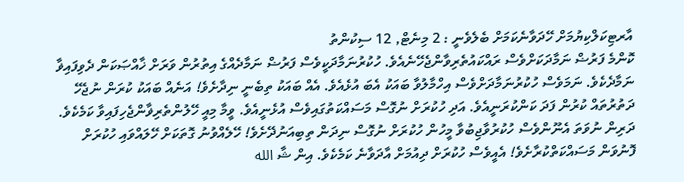އާރޓިކަލްކިޔުމަށް ހޭދަވާނެކަމަށް ބެލެވެނީ : 2 މިނެޓް, 12 ސިކުންތު
ކޮންމެ ފަރުޟް ނަމާދަކަށްވެސް ރައްކައުތެރިވާންޖެހޭނެއެވެ. ހުކުރުނަމާދަކީވެސް ފަރުޟް ނަމާދެއްގެ އިތުރުން ވަރަށް ޚާއްޞަކަން ދެވިފައިޥާ ނަމާދެކެވެ. ނަމަވެސް ހުކުރުނަމާދަށްވެސް އިހްމާލުވާ ބައަކު އެބަ އުޅެއެވެ. އެއް ބައަކު ތިބެނީ ނިދާށެވެ! އަނެއް ބައަކު ކުރަން ނުޖެހޭ ދަތުރުތައް ކުރުން ފަދަ ކަންކުރަނީއެވެ. އަދި ހުކުރަށް ނުގޮސް މަސައްކަތުގައިވެސް އުޅެނީއެވެ. ވީމާ މިއީ ހޭލުންތެރިޥާންޖެހިފައިވާ ކަމެކެވެ.
ދަރިން ނުވަތަ އެނޫންވެސް ހުކުރުވާޖިބުވާ މީހުން ހުކުރަށް ނުގޮސް ނިދަން ތިބިއަނުދޭށެވެ! ހޭލެއްވުނު ގޮތަކަށް ހޭލައްވައި ހުކުރަށް ފޮނުވަން މަސައްކަތްކުރާށެވެ! އެއީވެސް ހުކުރަށް ދިއުމަށް އާދަވާނެ ކަމެކެވެ. އިން ޝާ الله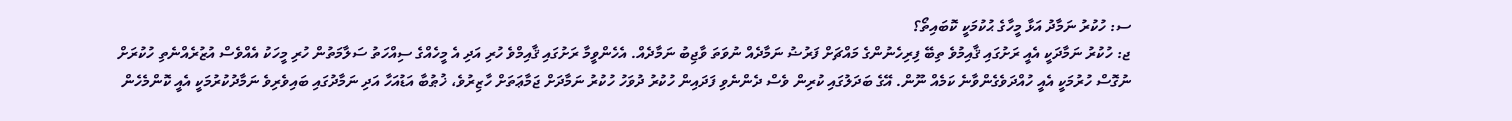ސ: ހުކުރު ނަމާދު އަޅާ މީހާގެ ޙުކުމަކީ ކޮބައިތޯ؟
ޖ: ހުކުރު ނަމާދަކީ އެއީ ރަށުގައި ޤާއިމުވެ ތިބޭ ފިރިހެނުންގެ މައްޗަށް ފަރުޟު ނަމާދެއް ނުވަތަ ވާޖިބު ނަމާދެއް. އެހެންވީމާ ރަށުގައި ޤާއިމްވެ ހުރި އަދި އެ މީހެއްގެ ސިއްހަތު ސަލާމަތުން ހުރި މީހަކު އެއްވެސް އުޒުރެއްނެތި ހުކުރަށް ނުގޮސް ހުރުމަކީ އެއީ ހުއްދަވެގެންވާނެ ކަމެއް ނޫން. އޭގެ ބަދަލުގައި ކުރިން ވެސް ދެންނެވި ފަދައިން ހުކުރު ދުވަހު ހުކުރު ނަމާދަށް ޖަމާޢަތަށް ހާޒިރުވެ، ޚުޠުބާ އަޑުއަހާ އަދި ނަމާދުގައި ބައިވެރިވެ ނަމާދުކުރުމަކީ އެއީ ކޮންމެހެން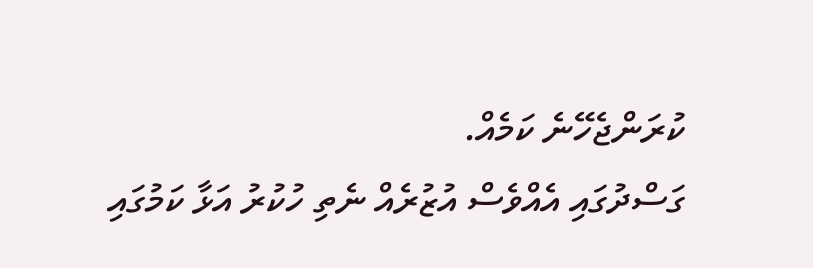ކުރަންޖެހޭނެ ކަމެއް.
ގަސްދުގައި އެއްވެސް އުޒުރެއް ނެތި ހުކުރު އަޅާ ކަމުގައި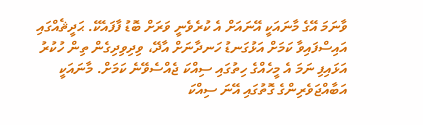ވާނަމަ އޭގެ މާނައަކީ އޭނައަށް އެ ކުރެވެނީ ވަރަށް ބޮޑު ފާފައެކޭ. ޙަދީޘެއްގައި އައިސްފައިވާ ކަމަށް އަޅުގަނޑު ހަނދާނަށް އާދޭ، ވިދިވިދިގެން ތިން ހުކުރު އަޅައިފި ނަމަ އެ މީހެއްގެ ހިތުގައި ސިއްކަ ޖެއްސެވޭނެ ކަމަށް. މާނައަކީ އަބާއްޖަވެރިންގެ ގޮތުގައި އޭނަ ސިއްކަ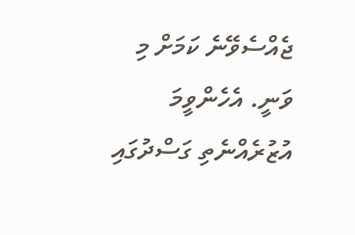ޖެއްސެވޭނެ ކަމަށް މި ވަނީ. އެހެންވީމަ އުޒުރެއްނެތި ގަސްދުގައި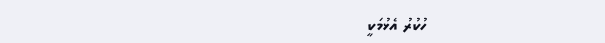ހުކުރު އެޅުމަކީ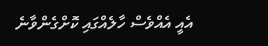އެއީ އެއްވެސް ހާލެއްގައި ކޮށްގެންވާނެ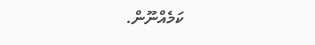ކަމެއްނޫން.